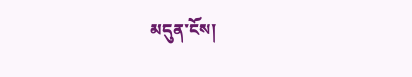མདུན་ངོས།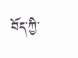བོད་ཀྱི་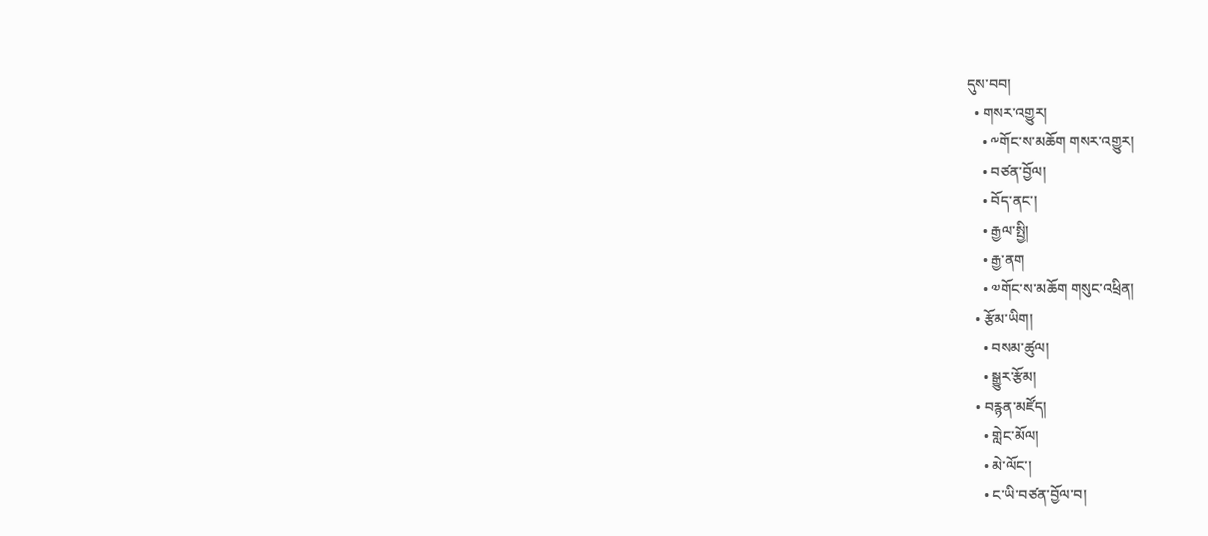དུས་བབ།
  • གསར་འགྱུར།
    • ༸གོང་ས་མཆོག གསར་འགྱུར།
    • བཙན་བྱོལ།
    • བོད་ནང་།
    • རྒྱལ་སྤྱི།
    • རྒྱ་ནག
    • ༧གོང་ས་མཆོག གསུང་འཕྲིན།
  • རྩོམ་ཡིག།
    • བསམ་ཚུལ།
    • སྒྱུར་རྩོམ།
  • བརྙན་མཛོད།
    • གླེང་མོལ།
    • མེ་ལོང་།
    • ང་ཡི་བཙན་བྱོལ་བ།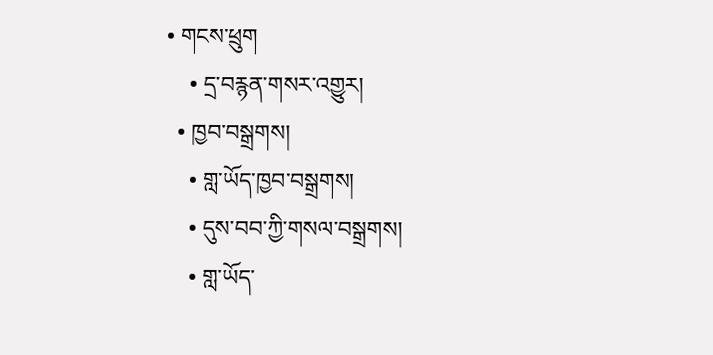• གངས་ཕྲུག
    • དྲ་བརྙན་གསར་འགྱུར།
  • ཁྱབ་བསྒྲགས།
    • གླ་ཡོད་ཁྱབ་བསྒྲགས།
    • དུས་བབ་ཀྱི་གསལ་བསྒྲགས།
    • གླ་ཡོད་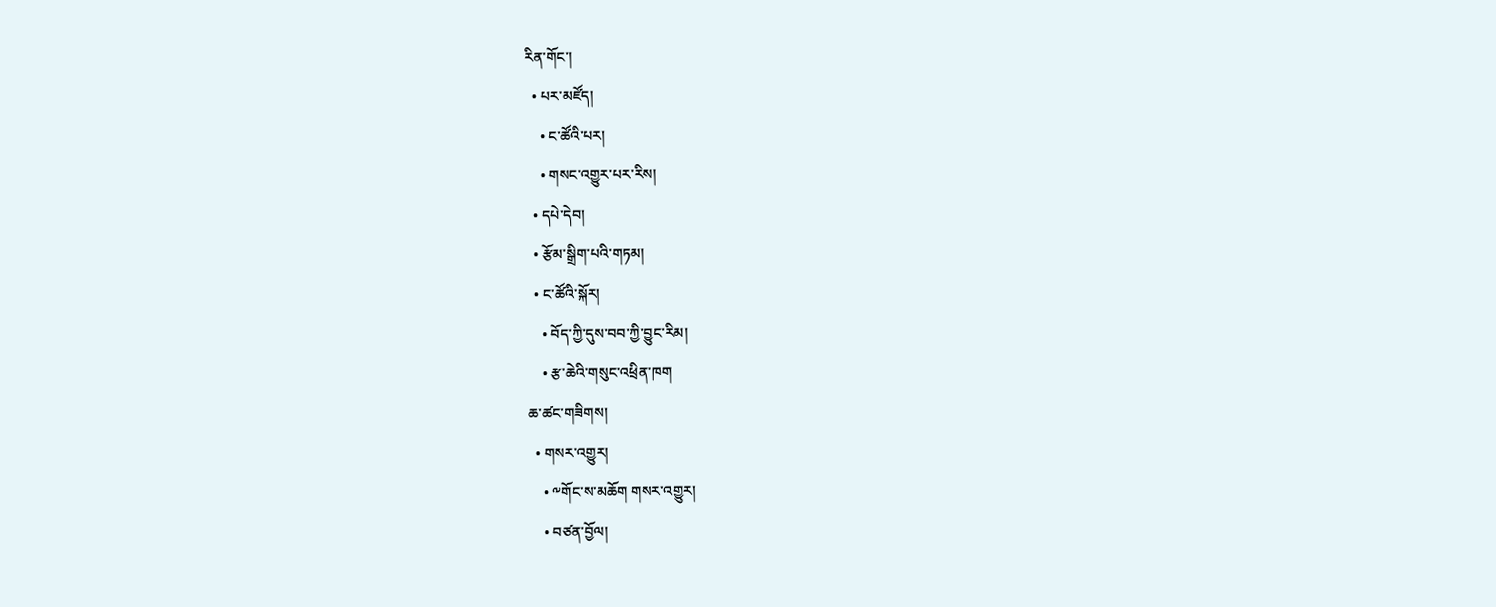རིན་གོང་།
  • པར་མཛོད།
    • ང་ཚོའི་པར།
    • གསང་འགྱུར་པར་རིས།
  • དཔེ་དེབ།
  • རྩོམ་སྒྲིག་པའི་གཏམ།
  • ང་ཚོའི་སྐོར།
    • བོད་ཀྱི་དུས་བབ་ཀྱི་བྱུང་རིམ།
    • རྩ་ཆེའི་གསུང་འཕྲིན་ཁག
ཆ་ཚང་གཟིགས།
  • གསར་འགྱུར།
    • ༸གོང་ས་མཆོག གསར་འགྱུར།
    • བཙན་བྱོལ།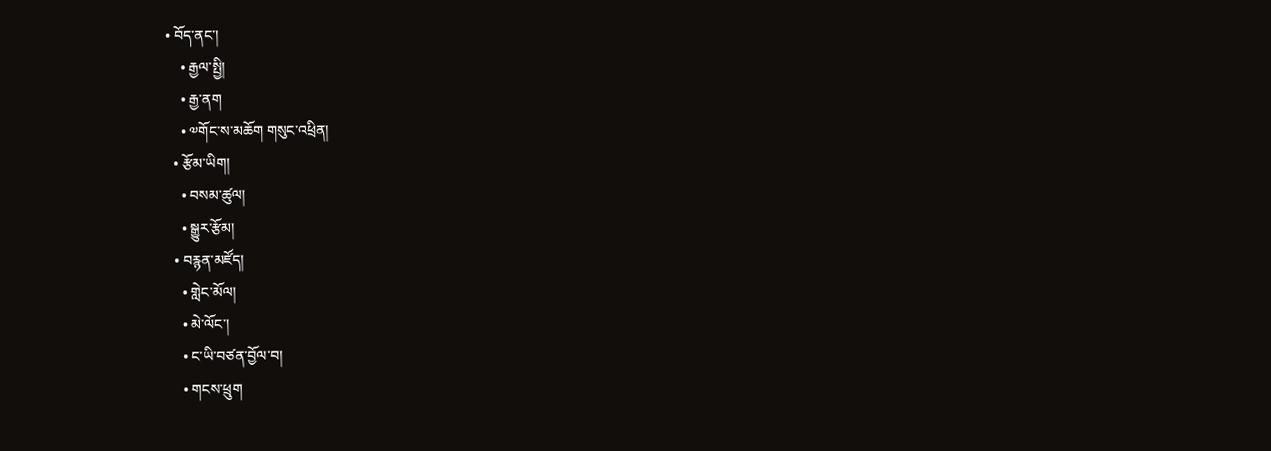• བོད་ནང་།
    • རྒྱལ་སྤྱི།
    • རྒྱ་ནག
    • ༧གོང་ས་མཆོག གསུང་འཕྲིན།
  • རྩོམ་ཡིག།
    • བསམ་ཚུལ།
    • སྒྱུར་རྩོམ།
  • བརྙན་མཛོད།
    • གླེང་མོལ།
    • མེ་ལོང་།
    • ང་ཡི་བཙན་བྱོལ་བ།
    • གངས་ཕྲུག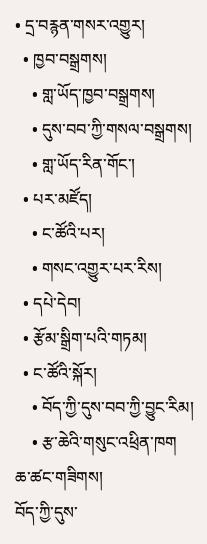• དྲ་བརྙན་གསར་འགྱུར།
  • ཁྱབ་བསྒྲགས།
    • གླ་ཡོད་ཁྱབ་བསྒྲགས།
    • དུས་བབ་ཀྱི་གསལ་བསྒྲགས།
    • གླ་ཡོད་རིན་གོང་།
  • པར་མཛོད།
    • ང་ཚོའི་པར།
    • གསང་འགྱུར་པར་རིས།
  • དཔེ་དེབ།
  • རྩོམ་སྒྲིག་པའི་གཏམ།
  • ང་ཚོའི་སྐོར།
    • བོད་ཀྱི་དུས་བབ་ཀྱི་བྱུང་རིམ།
    • རྩ་ཆེའི་གསུང་འཕྲིན་ཁག
ཆ་ཚང་གཟིགས།
བོད་ཀྱི་དུས་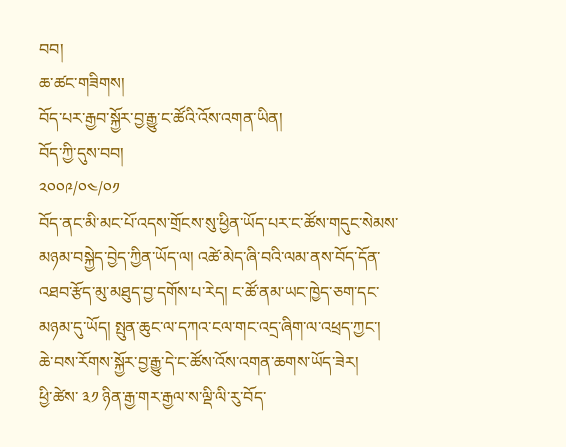བབ།
ཆ་ཚང་གཟིགས།
བོད་པར་རྒྱབ་སྐྱོར་བྱ་རྒྱུ་ང་ཚོའི་འོས་འགན་ཡིན།
བོད་ཀྱི་དུས་བབ།
༢༠༠༩/༠༤/༠༡
བོད་ནང་མི་མང་པོ་འདས་གྲོངས་སུ་ཕྱིན་ཡོད་པར་ང་ཚོས་གདུང་སེམས་མཉམ་བསྐྱེད་བྱེད་ཀྱིན་ཡོད་ལ། འཚེ་མེད་ཞི་བའི་ལམ་ནས་བོད་དོན་འཐབ་རྩོད་མུ་མཐུད་བྱ་དགོས་པ་རེད། ང་ཚོ་ནམ་ཡང་ཁྱེད་ཅག་དང་མཉམ་དུ་ཡོད། སྤུན་ཆུང་ལ་དཀའ་ངལ་གང་འདྲ་ཞིག་ལ་འཕྲད་ཀྱང་། ཆེ་བས་རོགས་སྐྱོར་བྱ་རྒྱུ་དེ་ང་ཚོས་འོས་འགན་ཆགས་ཡོད་ཟེར།
ཕྱི་ཚེས་ ༣༡ ཉིན་རྒྱ་གར་རྒྱལ་ས་ལྡི་ལི་རུ་བོད་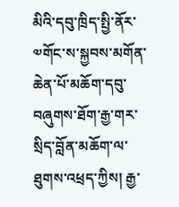མིའི་དབུ་ཁྲིད་སྤྱི་ནོར་༧གོང་ས་སྐྱབས་མགོན་ཆེན་པོ་མཆོག་དབུ་བཞུགས་ཐོག་རྒྱ་གར་སྲིད་བློན་མཆོག་ལ་ཐུགས་འཕྲད་ཀྱིས། རྒྱ་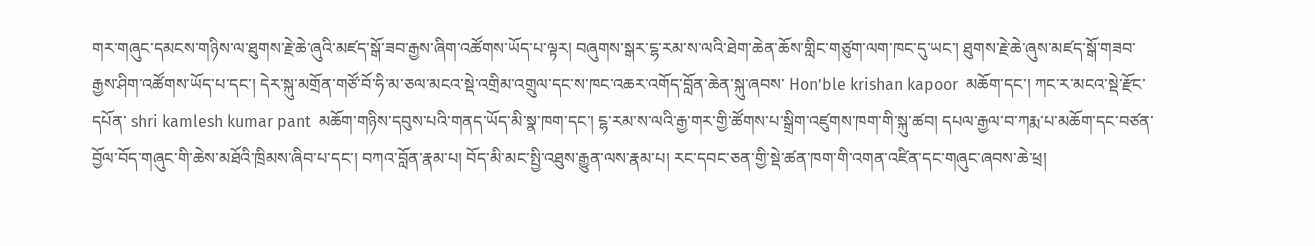གར་གཞུང་དམངས་གཉིས་ལ་ཐུགས་རྗེ་ཆེ་ཞུའི་མཛད་སྒོ་ཟབ་རྒྱས་ཞིག་འཚོགས་ཡོད་པ་ལྟར། བཞུགས་སྒར་ངྷ་རམ་ས་ལའི་ཐེག་ཆེན་ཆོས་གླིང་གཙུག་ལག་ཁང་དུ་ཡང་། ཐུགས་རྗེ་ཆེ་ཞུས་མཛད་སྒོ་གཟབ་རྒྱས་ཤིག་འཚོགས་ཡོད་པ་དང་། དེར་སྐུ་མགྲོན་གཙོ་བོ་ཧི་མ་ཅལ་མངའ་སྡེ་འགྲིམ་འགྲུལ་དང་ས་ཁང་འཆར་འགོད་བློན་ཆེན་སྐུ་ཞབས་ Hon’ble krishan kapoor  མཆོག་དང་། ཀང་ར་མངའ་སྡེ་རྫོང་དཔོན་ shri kamlesh kumar pant  མཆོག་གཉིས་དབུས་པའི་གནད་ཡོད་མི་སྣ་ཁག་དང་། ངྷ་རམ་ས་ལའི་རྒྱ་གར་གྱི་ཚོགས་པ་སྒྲིག་འཛུགས་ཁག་གི་སྐུ་ཚབ། དཔལ་རྒྱལ་བ་ཀརྨ་པ་མཆོག་དང་བཙན་བྱོལ་བོད་གཞུང་གི་ཆེས་མཐོའི་ཁྲིམས་ཞིབ་པ་དང་། བཀའ་བློན་རྣམ་པ། བོད་མི་མང་སྤྱི་འཐུས་རྒྱུན་ལས་རྣམ་པ། རང་དབང་ཅན་གྱི་སྡེ་ཚན་ཁག་གི་འགན་འཛིན་དང་གཞུང་ཞབས་ཆེ་ཕྲ།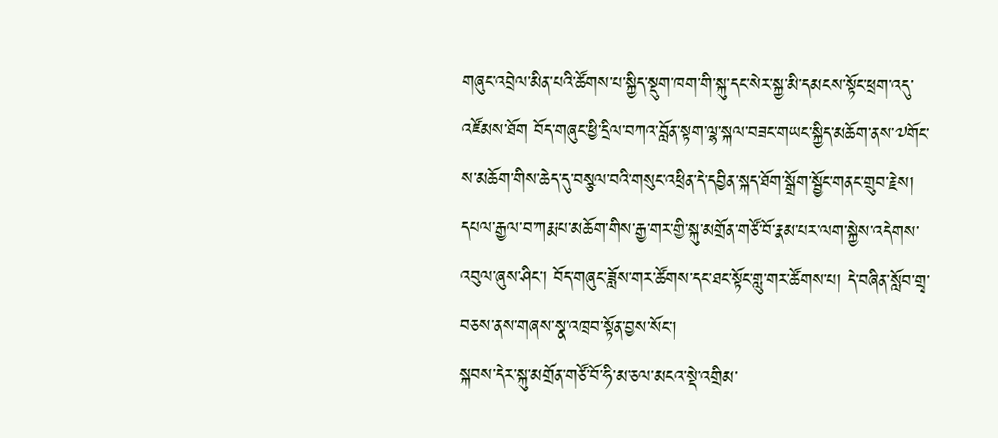གཞུང་འབྲེལ་མིན་པའི་ཚོགས་པ་སྐྱིད་སྡུག་ཁག་གི་སྐུ་དང་སེར་སྐྱ་མི་དམངས་སྟོང་ཕྲག་འདུ་འཛོམས་ཐོག བོད་གཞུང་ཕྱི་དྲིལ་བཀའ་བློན་སྟག་ལྷ་སྐལ་བཟང་གཡང་སྐྱིད་མཆོག་ནས་༧གོང་ས་མཆོག་གིས་ཆེད་དུ་བསྩལ་བའི་གསུང་འཕྲིན་དེ་དབྱིན་སྐད་ཐོག་སྒྲོག་སྦྱོང་གནང་གྲུབ་རྗེས། དཔལ་རྒྱལ་བ་ཀརྨ་པ་མཆོག་གིས་རྒྱ་གར་གྱི་སྐུ་མགྲོན་གཙོ་བོ་རྣམ་པར་ལག་སྐྱེས་འདེགས་འབུལ་ཞུས་ཤིང་། བོད་གཞུང་ཟློས་གར་ཚོགས་དང་ཐང་སྟོང་གླུ་གར་ཚོགས་པ། དེ་བཞིན་སློབ་གྲྭ་བཅས་ནས་གཞས་སྣ་འཁྲབ་སྟོན་བྱས་སོང་།
སྐབས་དེར་སྐུ་མགྲོན་གཙོ་བོ་ཧི་མ་ཅལ་མངའ་སྡེ་འགྲིམ་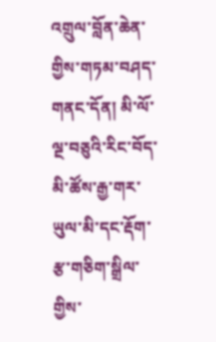འགྲུལ་བློན་ཆེན་གྱིས་གཏམ་བཤད་གནང་དོན། མི་ལོ་ལྔ་བཅུའི་རིང་བོད་མི་ཚོས་རྒྱ་གར་ཡུལ་མི་དང་རྡོག་རྩ་གཅིག་སྒྲིལ་གྱིས་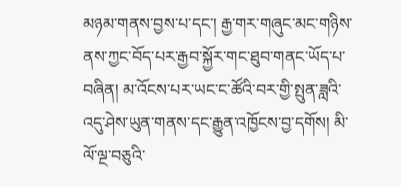མཉམ་གནས་བྱས་པ་དང་། རྒྱ་གར་གཞུང་མང་གཉིས་ནས་ཀྱང་བོད་པར་རྒྱབ་སྐྱོར་གང་ཐུབ་གནང་ཡོད་པ་བཞིན། མ་འོངས་པར་ཡང་ང་ཚོའི་བར་གྱི་སྤུན་ཟླའི་འདུ་ཤེས་ཡུན་གནས་དང་རྒྱུན་འཁྱོངས་བྱ་དགོས། མི་ལོ་ལྔ་བཅུའི་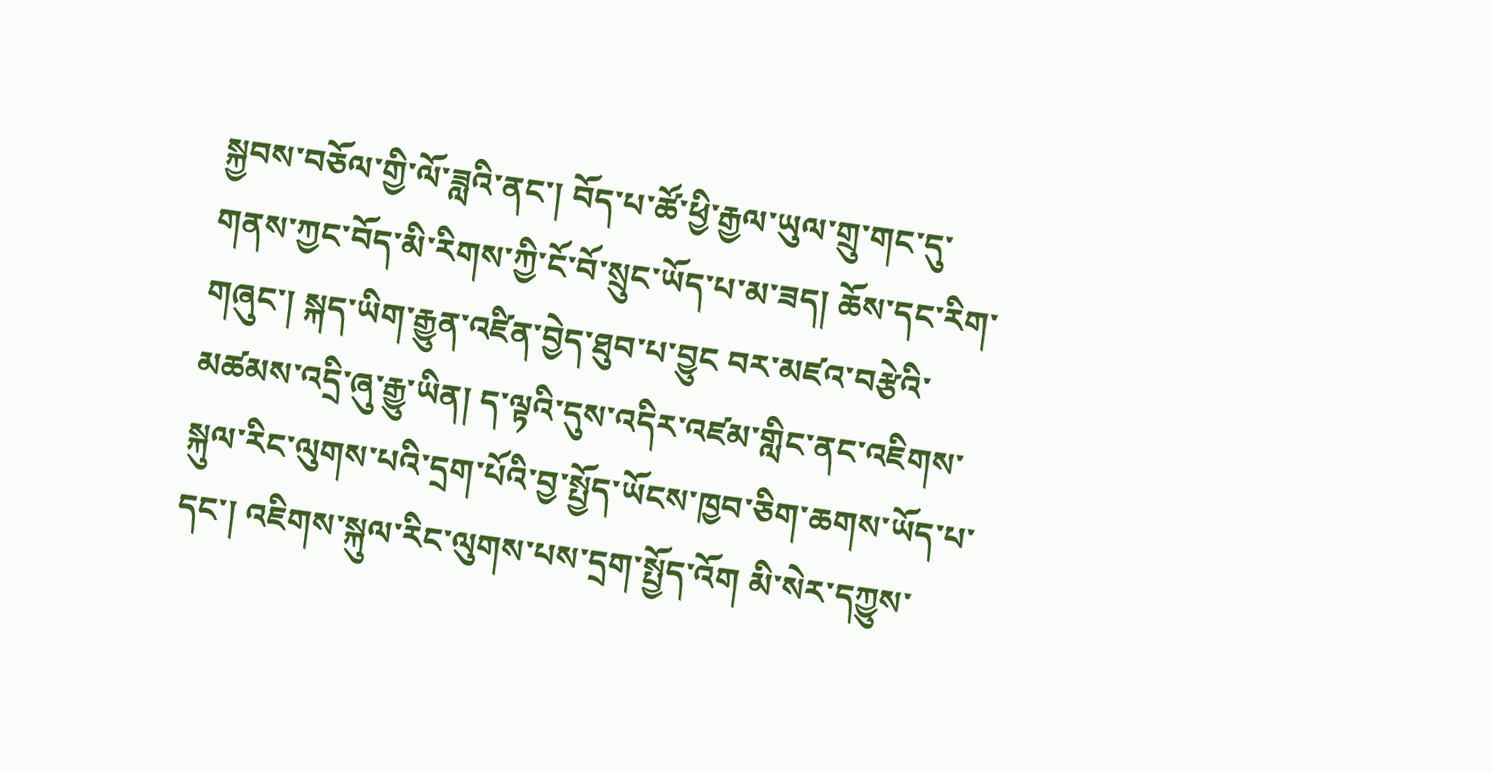སྐྱབས་བཅོལ་གྱི་ལོ་ཟླའི་ནང་། བོད་པ་ཚོ་ཕྱི་རྒྱལ་ཡུལ་གྲུ་གང་དུ་གནས་ཀྱང་བོད་མི་རིགས་ཀྱི་ངོ་བོ་སྲུང་ཡོད་པ་མ་ཟད། ཆོས་དང་རིག་གཞུང་། སྐད་ཡིག་རྒྱུན་འཛིན་བྱེད་ཐུབ་པ་བྱུང བར་མཛའ་བརྩེའི་མཚམས་འདྲི་ཞུ་རྒྱུ་ཡིན། ད་ལྟའི་དུས་འདིར་འཛམ་གླིང་ནང་འཇིགས་སྐུལ་རིང་ལུགས་པའི་དྲག་པོའི་བྱ་སྤྱོད་ཡོངས་ཁྱབ་ཅིག་ཆགས་ཡོད་པ་དང་། འཇིགས་སྐུལ་རིང་ལུགས་པས་དྲག་སྤྱོད་འོག མི་སེར་དཀྱུས་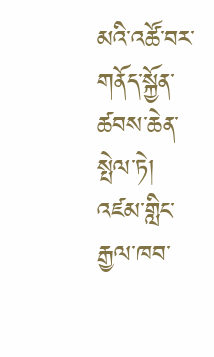མའི་འཚོ་བར་གནོད་སྐྱོན་ཚབས་ཆེན་སྤེལ་ཏེ། འཛམ་གླིང་རྒྱལ་ཁབ་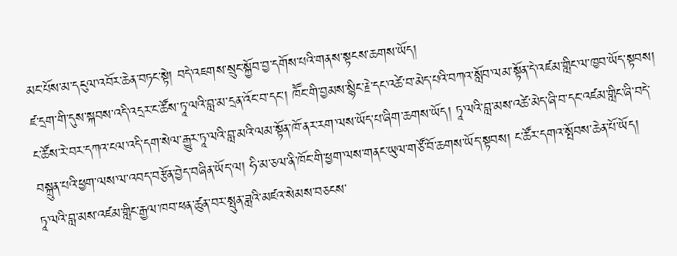མང་པོས་མ་དངུལ་འབོར་ཆེན་བཏང་སྟེ། བདེ་འཇགས་སྲུང་སྐྱོབ་བྱ་དགོས་པའི་གནས་སྟངས་ཆགས་ཡོད།
ཛ་དྲག་གི་དུས་སྐབས་འདི་འདྲར་ང་ཚོས་ཏཱ་ལའི་བླ་མ་དྲན་འོང་བ་དང་། ཁཽང་གི་བྱམས་སྙིང་རྗེ་དང་འཚེ་བ་མེད་པའི་བཀའ་སློབ་ལམ་སྟོན་དེ་འཛམ་གླིང་ལ་ཁྱབ་ཡོད་སྟབས། ང་ཚོས་རེ་བར་དཀའ་ངལ་འདི་དག་སེལ་རྒྱུར་ཏཱ་ལའི་བླ་མའི་ལམ་སྟོན་ཁོ་ནར་རག་ལས་ཡོད་པ་ཞིག་ཆགས་ཡོད། ཏཱ་ལའི་བླ་མས་འཚེ་མེད་ཞི་བ་དང་འཛམ་གླིང་ཞི་བདེ་བསྐྲུན་པའི་ཕྱག་ལས་ལ་འབད་བརྩོན་བྱེད་བཞིན་ཡོད་ལ། ཧི་མ་ཅལ་ནི་ཁོང་གི་ཕྱག་ལས་གནང་ཡུལ་གཙོ་བོ་ཆགས་ཡོད་སྟབས། ང་ཚོར་དགའ་སྤོབས་ཆེན་པོ་ཡོད།
ཏཱ་ལའི་བླ་མས་འཛམ་གླིང་རྒྱལ་ཁབ་ཕན་ཚུན་བར་སྤུན་ཟླའི་མཛའ་སེམས་བཅངས་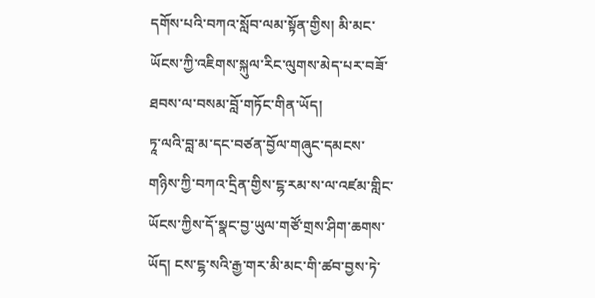དགོས་པའི་བཀའ་སློབ་ལམ་སྟོན་གྱིས། མི་མང་ཡོངས་ཀྱི་འཇིགས་སྐུལ་རིང་ལུགས་མེད་པར་བཟོ་ཐབས་ལ་བསམ་བློ་གཏོང་གིན་ཡོད།
ཏཱ་ལའི་བླ་མ་དང་བཙན་བྱོལ་གཞུང་དམངས་གཉིས་ཀྱི་བཀའ་དྲིན་གྱིས་ངྷ་རམ་ས་ལ་འཛམ་གླིང་ཡོངས་ཀྱིས་དོ་སྣང་བྱ་ཡུལ་གཙོ་གྲས་ཤིག་ཆགས་ཡོད། ངས་ངྷ་སའི་རྒྱ་གར་མི་མང་གི་ཚབ་བྱས་ཏེ་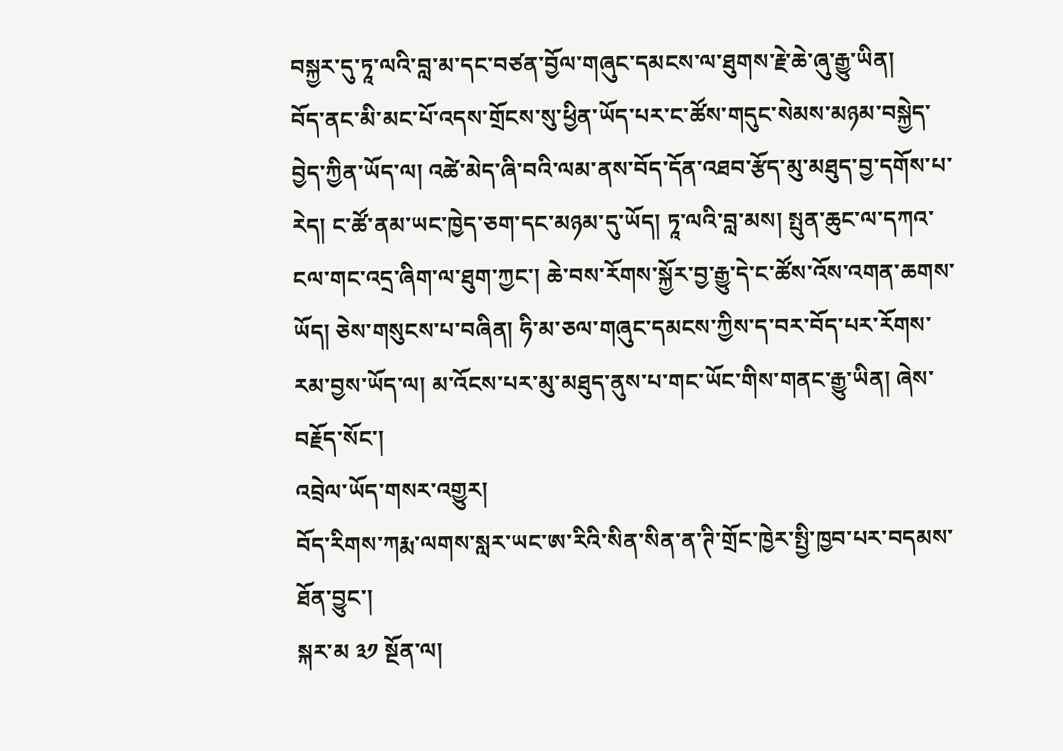བསྐྱར་དུ་ཏཱ་ལའི་བླ་མ་དང་བཙན་བྱོལ་གཞུང་དམངས་ལ་ཐུགས་རྗེ་ཆེ་ཞུ་རྒྱུ་ཡིན།
བོད་ནང་མི་མང་པོ་འདས་གྲོངས་སུ་ཕྱིན་ཡོད་པར་ང་ཚོས་གདུང་སེམས་མཉམ་བསྐྱེད་བྱེད་ཀྱིན་ཡོད་ལ། འཚེ་མེད་ཞི་བའི་ལམ་ནས་བོད་དོན་འཐབ་རྩོད་མུ་མཐུད་བྱ་དགོས་པ་རེད། ང་ཚོ་ནམ་ཡང་ཁྱེད་ཅག་དང་མཉམ་དུ་ཡོད། ཏཱ་ལའི་བླ་མས། སྤུན་ཆུང་ལ་དཀའ་ངལ་གང་འདྲ་ཞིག་ལ་ཐུག་ཀྱང་། ཆེ་བས་རོགས་སྐྱོར་བྱ་རྒྱུ་དེ་ང་ཚོས་འོས་འགན་ཆགས་ཡོད། ཅེས་གསུངས་པ་བཞིན། ཧི་མ་ཅལ་གཞུང་དམངས་ཀྱིས་ད་བར་བོད་པར་རོགས་རམ་བྱས་ཡོད་ལ། མ་འོངས་པར་མུ་མཐུད་ནུས་པ་གང་ཡོང་གིས་གནང་རྒྱུ་ཡིན། ཞེས་བརྗོད་སོང་།
འབྲེལ་ཡོད་གསར་འགྱུར།
བོད་རིགས་ཀརྨ་ལགས་སླར་ཡང་ཨ་རིའི་སིན་སིན་ན་ཊི་གྲོང་ཁྱེར་སྤྱི་ཁྱབ་པར་བདམས་ཐོན་བྱུང་།
སྐར་མ ༣༡ སྔོན་ལ།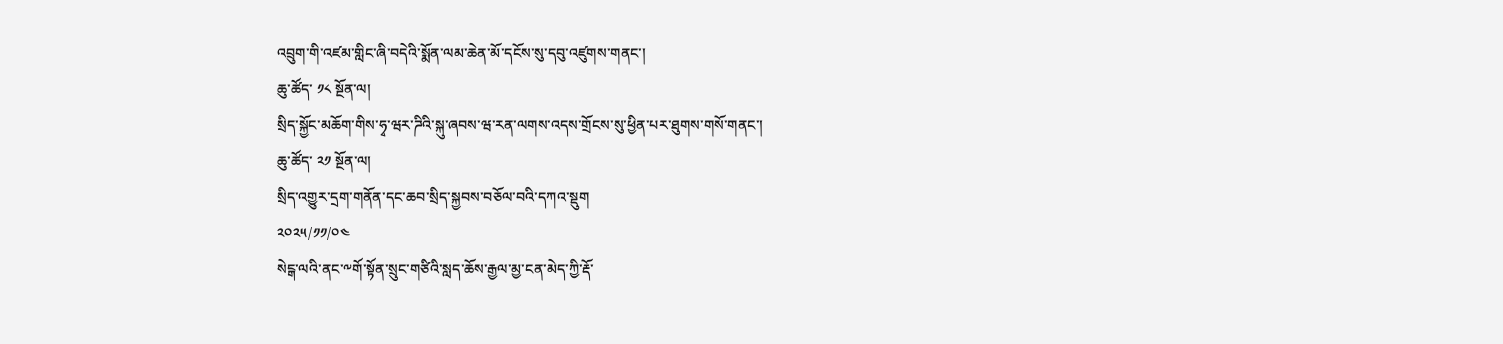འབྲུག་གི་འཛམ་གླིང་ཞི་བདེའི་སྨོན་ལམ་ཆེན་མོ་དངོས་སུ་དབུ་འཛུགས་གནང་།
ཆུ་ཚོད་ ༡༨ སྔོན་ལ།
སྲིད་སྐྱོང་མཆོག་གིས་ཧྭ་ཝར་ཌིའི་སྐུ་ཞབས་ཝ་རན་ལགས་འདས་གྲོངས་སུ་ཕྱིན་པར་ཐུགས་གསོ་གནང་།
ཆུ་ཚོད་ ༢༡ སྔོན་ལ།
སྲིད་འགྱུར་དྲག་གནོན་དང་ཆབ་སྲིད་སྐྱབས་བཅོལ་བའི་དཀའ་སྡུག
༢༠༢༥/༡༡/༠༤
སེངྒ་ལའི་ནང་༸གོ་སྟོན་སྲུང་གཙིའི་སླད་ཆོས་རྒྱལ་མྱ་ངན་མེད་ཀྱི་རྡོ་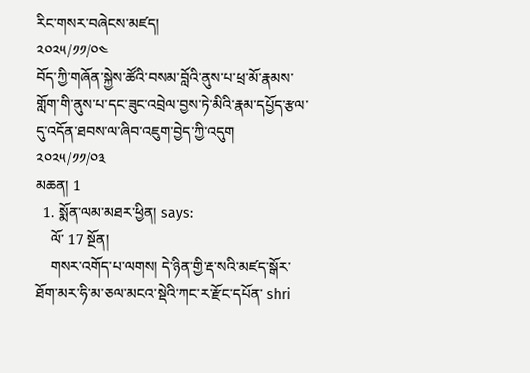རིང་གསར་བཞེངས་མཛད།
༢༠༢༥/༡༡/༠༤
བོད་ཀྱི་གཞོན་སྐྱེས་ཚོའི་བསམ་བློའི་ནུས་པ་ཕྲ་མོ་རྣམས་གློག་གི་ནུས་པ་དང་ཟུང་འབྲེལ་བྱས་ཏེ་མིའི་རྣམ་དཔྱོད་རྩལ་དུ་འདོན་ཐབས་ལ་ཞིབ་འཇུག་བྱེད་ཀྱི་འདུག
༢༠༢༥/༡༡/༠༣
མཆན། 1
  1. སྨོན་ལམ་མཐར་ཕྱིན། says:
    ལོ་ 17 སྔོན།
    གསར་འགོད་པ་ལགས། དེ་ཉིན་གྱི་རྡ་སའི་མཛད་སྒོར་ཐོག་མར་ཧི་མ་ཅལ་མངའ་སྡེའི་ཀང་ར་རྫོང་དཔོན་ shri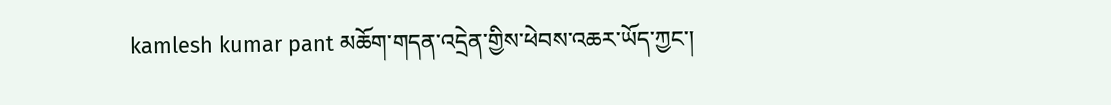kamlesh kumar pant མཆོག་གདན་འདྲེན་གྱིས་ཕེབས་འཆར་ཡོད་ཀྱང་།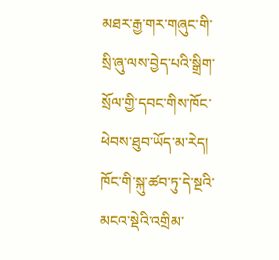མཐར་རྒྱ་གར་གཞུང་གི་སྲི་ཞུ་ལས་བྱེད་པའི་སྒྲིག་སྲོལ་གྱི་དབང་གིས་ཁོང་ཕེབས་ཐུབ་ཡོད་མ་རེད། ཁོང་གི་སྐུ་ཚབ་ཏུ་དེ་སྔའི་མངའ་སྡེའི་འགྲིམ་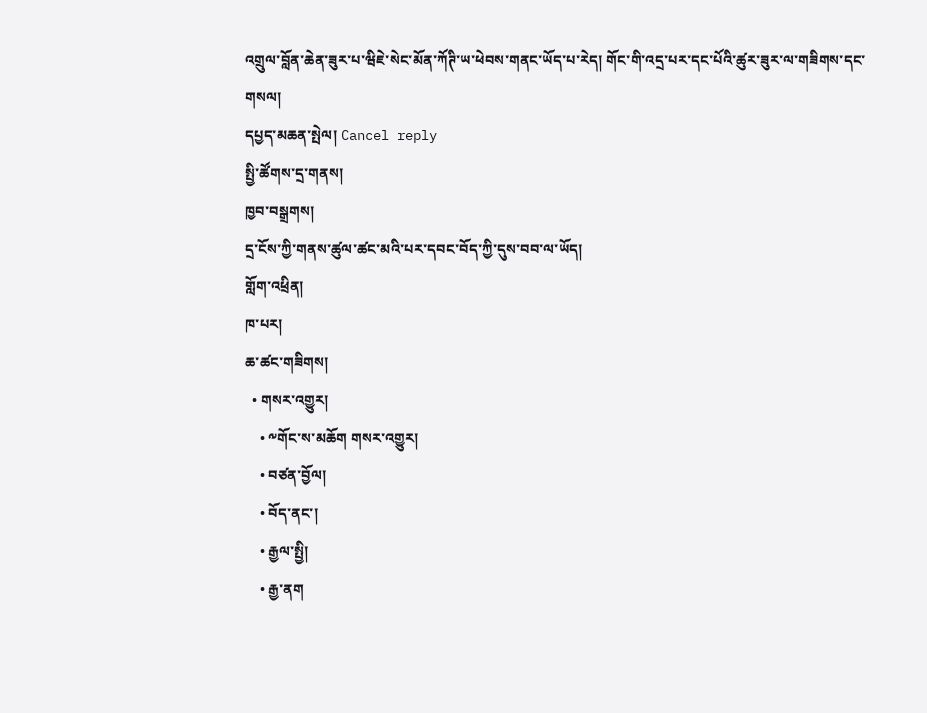འགྲུལ་བློན་ཆེན་ཟུར་པ་ཝིཇེ་སེང་མོན་ཀོཊི་ཡ་ཕེབས་གནང་ཡོད་པ་རེད། གོང་གི་འདྲ་པར་དང་པོའི་ཚུར་ཟུར་ལ་གཟིགས་དང་གསལ།
དཔྱད་མཆན་སྤེལ། Cancel reply
སྤྱི་ཚོགས་དྲ་གནས།
ཁྱབ་བསྒྲགས།
དྲ་ངོས་ཀྱི་གནས་ཚུལ་ཚང་མའི་པར་དབང་བོད་ཀྱི་དུས་བབ་ལ་ཡོད།
གློག་འཕྲིན།
ཁ་པར།
ཆ་ཚང་གཟིགས།
  • གསར་འགྱུར།
    • ༸གོང་ས་མཆོག གསར་འགྱུར།
    • བཙན་བྱོལ།
    • བོད་ནང་།
    • རྒྱལ་སྤྱི།
    • རྒྱ་ནག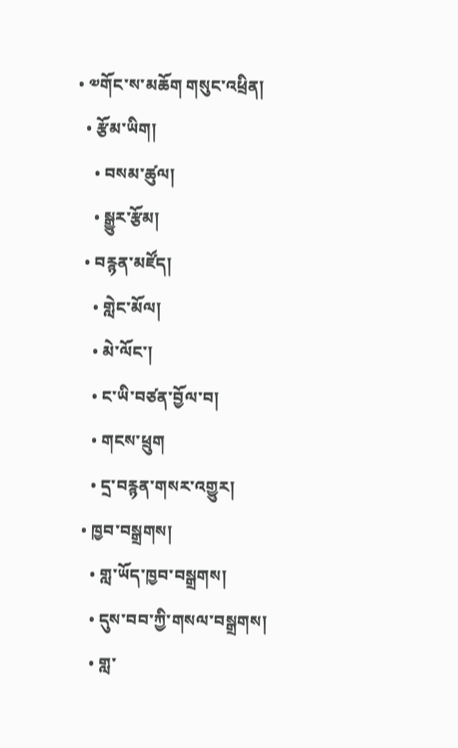• ༧གོང་ས་མཆོག གསུང་འཕྲིན།
  • རྩོམ་ཡིག།
    • བསམ་ཚུལ།
    • སྒྱུར་རྩོམ།
  • བརྙན་མཛོད།
    • གླེང་མོལ།
    • མེ་ལོང་།
    • ང་ཡི་བཙན་བྱོལ་བ།
    • གངས་ཕྲུག
    • དྲ་བརྙན་གསར་འགྱུར།
  • ཁྱབ་བསྒྲགས།
    • གླ་ཡོད་ཁྱབ་བསྒྲགས།
    • དུས་བབ་ཀྱི་གསལ་བསྒྲགས།
    • གླ་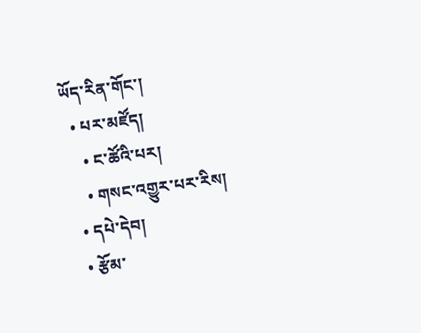ཡོད་རིན་གོང་།
  • པར་མཛོད།
    • ང་ཚོའི་པར།
    • གསང་འགྱུར་པར་རིས།
  • དཔེ་དེབ།
  • རྩོམ་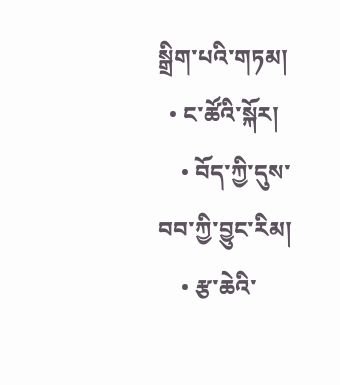སྒྲིག་པའི་གཏམ།
  • ང་ཚོའི་སྐོར།
    • བོད་ཀྱི་དུས་བབ་ཀྱི་བྱུང་རིམ།
    • རྩ་ཆེའི་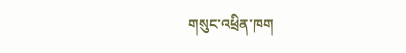གསུང་འཕྲིན་ཁག